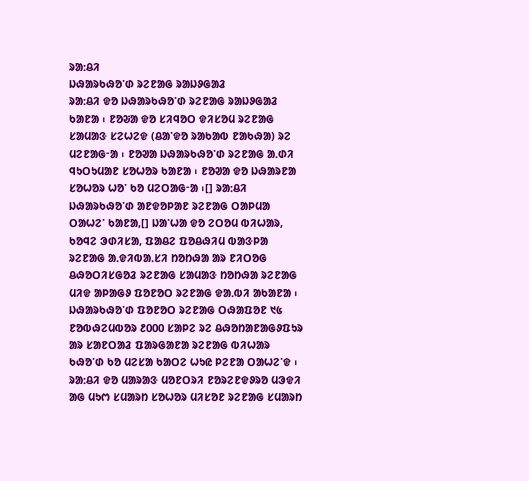ᱨᱟᱺᱪᱤ
ᱡᱷᱟᱨᱠᱷᱚᱸᱰ ᱨᱮᱱᱟᱜ ᱨᱟᱡᱽᱜᱟᱲ
ᱨᱟᱺᱪᱤ ᱫᱚ ᱡᱷᱟᱨᱠᱷᱚᱸᱰ ᱨᱮᱱᱟᱜ ᱨᱟᱡᱽᱜᱟᱲ ᱠᱟᱱᱟ ᱾ ᱱᱚᱶᱟ ᱫᱚ ᱥᱤᱧᱚᱛ ᱫᱤᱥᱚᱢ ᱨᱮᱱᱟᱜ ᱥᱟᱢᱟᱝ ᱥᱮᱦᱮᱫ (ᱪᱟᱸᱫᱚ ᱨᱟᱠᱟᱵ ᱱᱟᱠᱷᱟ) ᱨᱮ ᱢᱮᱱᱟᱜᱼᱟ ᱾ ᱱᱚᱣᱟ ᱡᱷᱟᱨᱠᱷᱚᱸᱰ ᱨᱮᱱᱟᱜ ᱟᱹᱰᱤ ᱧᱩᱛᱩᱢᱟᱱ ᱥᱚᱦᱚᱨ ᱠᱟᱱᱟ ᱾ ᱱᱚᱣᱟ ᱫᱚ ᱡᱷᱟᱨᱱᱟ ᱥᱚᱦᱚᱨ ᱦᱚᱸ ᱠᱚ ᱢᱮᱛᱟᱜᱼᱟ ᱾[] ᱨᱟᱺᱪᱤ ᱡᱷᱟᱨᱠᱷᱚᱸᱰ ᱟᱱᱫᱚᱞᱟᱱ ᱨᱮᱱᱟᱜ ᱛᱟᱞᱢᱟ ᱛᱟᱦᱮᱸ ᱠᱟᱱᱟ,[] ᱡᱟᱸᱦᱟ ᱫᱚ ᱮᱛᱚᱢ ᱵᱤᱦᱟᱨ, ᱠᱚᱧᱮ ᱳᱰᱤᱥᱟ, ᱯᱟᱪᱮ ᱯᱚᱪᱷᱤᱢ ᱵᱟᱝᱞᱟ ᱨᱮᱱᱟᱜ ᱟᱹᱫᱤᱵᱟᱹᱥᱤ ᱴᱚᱴᱷᱟ ᱟᱨ ᱱᱤᱛᱚᱜ ᱪᱷᱚᱛᱤᱥᱜᱚᱲ ᱨᱮᱱᱟᱜ ᱥᱟᱢᱟᱝ ᱴᱚᱴᱷᱟ ᱨᱮᱱᱟᱜ ᱢᱤᱫ ᱟᱞᱟᱜᱽ ᱯᱚᱱᱚᱛ ᱨᱮᱱᱟᱜ ᱫᱟᱹᱵᱤ ᱟᱠᱟᱱᱟ ᱾ ᱡᱷᱟᱨᱠᱷᱚᱸᱰ ᱯᱚᱱᱚᱛ ᱨᱮᱱᱟᱜ ᱛᱷᱟᱯᱚᱱ ᱑᱕ ᱱᱚᱵᱷᱮᱢᱵᱚᱨ ᱒᱐᱐᱐ ᱥᱟᱞᱮ ᱨᱮ ᱪᱷᱚᱴᱟᱱᱟᱜᱽᱯᱩᱨ ᱟᱨ ᱥᱟᱱᱛᱟᱲ ᱯᱟᱨᱜᱟᱱᱟ ᱨᱮᱱᱟᱜ ᱵᱤᱦᱟᱨ ᱠᱷᱚᱸᱰ ᱠᱚ ᱢᱮᱥᱟ ᱠᱟᱛᱮ ᱦᱩᱭ ᱞᱮᱱᱟ ᱛᱟᱦᱮᱸᱫ ᱾ ᱨᱟᱺᱪᱤ ᱫᱚ ᱢᱟᱨᱟᱝ ᱢᱚᱱᱛᱨᱤ ᱱᱚᱨᱮᱱᱫᱽᱨᱚ ᱢᱳᱫᱤ ᱟᱜ ᱢᱩᱬ ᱥᱢᱟᱨᱴ ᱥᱚᱦᱚᱨ ᱢᱤᱥᱚᱱ ᱨᱮᱱᱟᱜ ᱥᱢᱟᱨᱴ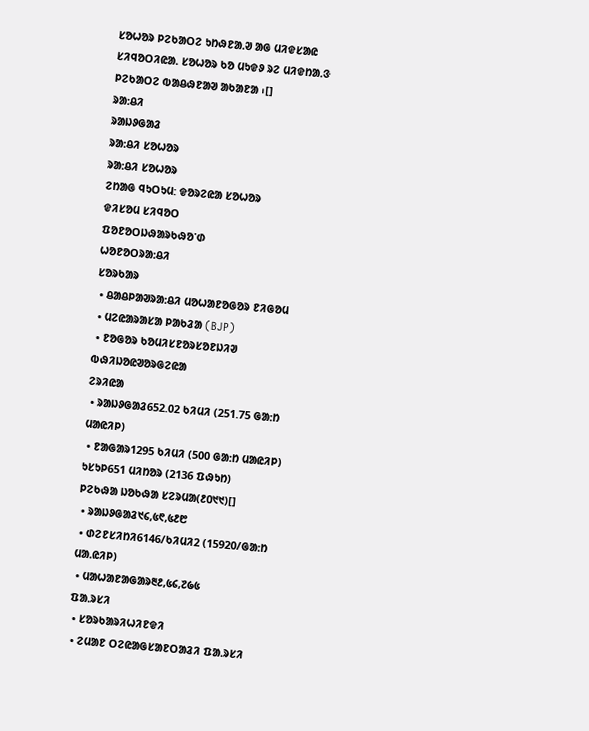ᱥᱚᱦᱚᱨ ᱞᱮᱠᱟᱛᱮ ᱩᱴᱷᱱᱟᱹᱣ ᱟᱜ ᱢᱤᱫᱥᱟᱭ ᱥᱤᱧᱚᱛᱤᱭᱟᱹ ᱥᱚᱦᱚᱨ ᱠᱚ ᱢᱩᱫᱽ ᱨᱮ ᱢᱤᱫᱴᱟᱹᱝ ᱞᱮᱠᱟᱛᱮ ᱵᱟᱪᱷᱱᱟᱣ ᱟᱠᱟᱱᱟ ᱾[]
ᱨᱟᱺᱪᱤ
ᱨᱟᱡᱽᱜᱟᱲ
ᱨᱟᱺᱪᱤ ᱥᱚᱦᱚᱨ
ᱨᱟᱺᱪᱤ ᱥᱚᱦᱚᱨ
ᱮᱴᱟᱜ ᱧᱩᱛᱩᱢ: ᱫᱚᱨᱮᱭᱟ ᱥᱚᱦᱚᱨ
ᱫᱤᱥᱚᱢ ᱥᱤᱧᱚᱛ
ᱯᱚᱱᱚᱛᱡᱷᱟᱨᱠᱷᱚᱸᱰ
ᱦᱚᱱᱚᱛᱨᱟᱺᱪᱤ
ᱥᱚᱨᱠᱟᱨ
 • ᱪᱟᱪᱞᱟᱣᱨᱟᱺᱪᱤ ᱢᱚᱦᱟᱱᱚᱜᱚᱨ ᱱᱤᱜᱚᱢ
 • ᱢᱮᱭᱟᱨᱟᱥᱟ ᱞᱟᱠᱲᱟ (BJP)
 • ᱱᱚᱜᱚᱨ ᱠᱚᱢᱤᱥᱱᱚᱨᱥᱚᱱᱡᱤᱣ ᱵᱷᱤᱡᱚᱭᱣᱚᱨᱜᱮᱭᱟ
ᱮᱨᱤᱭᱟ
 • ᱨᱟᱡᱽᱜᱟᱲ652.02 ᱠᱤᱢᱤ (251.75 ᱜᱟᱺᱴ ᱢᱟᱭᱤᱞ)
 • ᱱᱟᱜᱟᱨ1295 ᱠᱤᱢᱤ (500 ᱜᱟᱺᱴ ᱢᱟᱭᱤᱞ)
ᱩᱥᱩᱞ651 ᱢᱤᱴᱚᱨ (2136 ᱯᱷᱩᱴ)
ᱞᱮᱠᱷᱟ ᱡᱚᱠᱷᱟ ᱥᱮᱨᱢᱟ(᱒᱐᱑᱑)[]
 • ᱨᱟᱡᱽᱜᱟᱲ᱑᱔,᱕᱖,᱕᱒᱘
 • ᱰᱮᱱᱥᱤᱴᱤ6146/ᱠᱤᱢᱤ2 (15920/ᱜᱟᱺᱴ ᱢᱟᱹᱭᱤᱞ)
 • ᱢᱟᱦᱟᱱᱟᱜᱟᱨ᱓᱒,᱕᱔,᱗᱙᱕
ᱯᱟᱹᱨᱥᱤ
 • ᱥᱚᱨᱠᱟᱨᱤᱦᱤᱱᱫᱤ
 • ᱮᱢᱟᱱ ᱛᱮᱭᱟᱜᱥᱟᱱᱛᱟᱲᱤ ᱯᱟᱹᱨᱥᱤ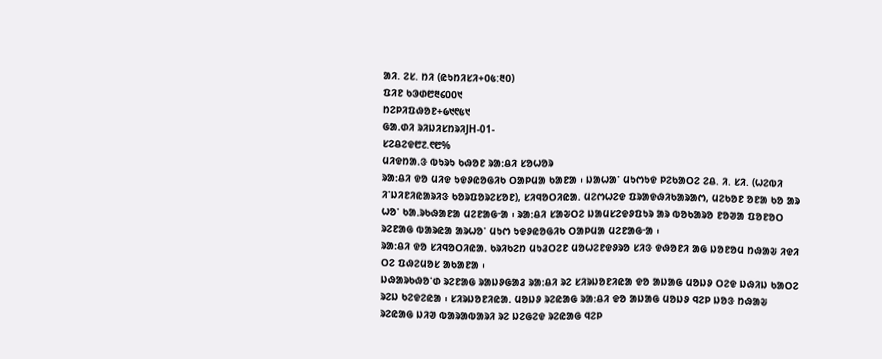ᱟᱤ. ᱮᱥ. ᱴᱤ (ᱭᱩᱴᱤᱥᱤ+᱐᱕:᱓᱐)
ᱯᱤᱱ ᱠᱳᱰ᱘᱓᱔᱐᱐᱑
ᱴᱮᱞᱤᱯᱷᱚᱱ+᱙᱑᱖᱕᱑
ᱜᱟᱹᱰᱤ ᱨᱤᱡᱤᱥᱴᱨᱤJH-01-
ᱥᱮᱪᱮᱫ᱘᱗.᱖᱘%
ᱢᱤᱫᱴᱟᱹᱝ ᱵᱩᱨᱩ ᱠᱷᱚᱱ ᱨᱟᱺᱪᱤ ᱥᱚᱦᱚᱨ
ᱨᱟᱺᱪᱤ ᱫᱚ ᱢᱤᱫ ᱩᱫᱽᱭᱚᱜᱤᱠ ᱛᱟᱞᱢᱟ ᱠᱟᱱᱟ ᱾ ᱡᱟᱦᱟᱸ ᱢᱩᱬᱩᱫ ᱞᱮᱠᱟᱛᱮ ᱮᱪ. ᱤ. ᱥᱤ. (ᱦᱮᱵᱤ ᱤᱸᱡᱤᱱᱤᱭᱟᱨᱤᱝ ᱠᱚᱨᱯᱚᱨᱮᱥᱚᱱ), ᱥᱤᱧᱚᱛᱤᱭᱟᱹ ᱢᱮᱬᱦᱮᱫ ᱯᱨᱟᱫᱷᱤᱠᱟᱨᱟᱬ, ᱢᱮᱠᱚᱱ ᱚᱱᱟ ᱠᱚ ᱟᱨ ᱦᱚᱸ ᱠᱟᱹᱨᱠᱷᱟᱱᱟ ᱢᱮᱱᱟᱜᱼᱟ ᱾ ᱨᱟᱺᱪᱤ ᱥᱟᱶᱛᱮ ᱡᱟᱢᱥᱮᱫᱽᱯᱩᱨ ᱟᱨ ᱵᱚᱠᱟᱨᱚ ᱱᱚᱣᱟ ᱯᱚᱱᱚᱛ ᱨᱮᱱᱟᱜ ᱵᱟᱨᱭᱟ ᱟᱨᱦᱚᱸ ᱢᱩᱬ ᱩᱫᱽᱭᱚᱜᱤᱠ ᱛᱟᱞᱢᱟ ᱢᱮᱱᱟᱜᱼᱟ ᱾
ᱨᱟᱺᱪᱤ ᱫᱚ ᱥᱤᱧᱚᱛᱤᱭᱟᱹ ᱠᱨᱤᱠᱮᱴ ᱢᱩᱲᱛᱮᱱ ᱢᱚᱦᱮᱱᱫᱽᱨᱚ ᱥᱤᱝ ᱫᱷᱚᱱᱤ ᱟᱜ ᱡᱚᱱᱚᱢ ᱴᱷᱟᱶ ᱤᱫᱤ ᱛᱮ ᱯᱷᱮᱢᱚᱥ ᱟᱠᱟᱱᱟ ᱾
ᱡᱷᱟᱨᱠᱷᱚᱸᱰ ᱨᱮᱱᱟᱜ ᱨᱟᱡᱽᱜᱟᱲ ᱨᱟᱺᱪᱤ ᱨᱮ ᱥᱤᱨᱡᱚᱱᱤᱭᱟ ᱫᱚ ᱟᱡᱟᱜ ᱢᱚᱡᱽ ᱛᱮᱫ ᱡᱷᱤᱡ ᱠᱟᱛᱮ ᱨᱮᱡ ᱠᱮᱫᱮᱭᱟ ᱾ ᱥᱤᱨᱡᱚᱱᱤᱭᱟᱹ ᱢᱚᱡᱽ ᱨᱮᱭᱟᱜ ᱨᱟᱺᱪᱤ ᱫᱚ ᱟᱡᱟᱜ ᱢᱚᱡᱽ ᱧᱮᱞ ᱡᱚᱝ ᱴᱷᱟᱶ ᱨᱮᱭᱟᱜ ᱡᱤᱣ ᱵᱟᱨᱟᱵᱟᱨᱤ ᱨᱮ ᱡᱮᱜᱮᱫ ᱨᱮᱭᱟᱜ ᱧᱮᱞ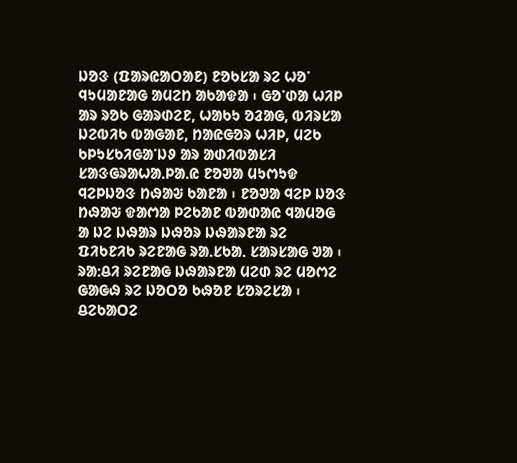ᱡᱚᱝ (ᱯᱟᱨᱭᱟᱛᱟᱱ) ᱱᱚᱠᱥᱟ ᱨᱮ ᱦᱚᱸ ᱧᱩᱢᱟᱱᱟᱜ ᱟᱢᱮᱴ ᱟᱠᱟᱫᱟ ᱾ ᱜᱚᱸᱰᱟ ᱦᱤᱞ ᱟᱨ ᱨᱚᱠ ᱜᱟᱨᱰᱮᱱ, ᱦᱟᱠᱩ ᱚᱲᱟᱜ, ᱵᱤᱨᱥᱟ ᱡᱮᱵᱤᱠ ᱵᱟᱜᱟᱱ, ᱴᱟᱭᱜᱚᱨ ᱦᱤᱞ, ᱢᱮᱠ ᱠᱞᱩᱥᱠᱤᱜᱟᱸᱡᱽ ᱟᱨ ᱟᱰᱤᱵᱟᱥᱤ ᱥᱟᱝᱜᱨᱟᱦᱟᱹᱞᱟᱹᱭ ᱱᱚᱣᱟ ᱢᱩᱬᱩᱫ ᱧᱮᱞᱡᱚᱝ ᱴᱷᱟᱶ ᱠᱟᱱᱟ ᱾ ᱱᱚᱣᱟ ᱧᱮᱞ ᱡᱚᱝ ᱴᱷᱟᱶ ᱫᱟᱬᱟ ᱞᱮᱠᱟᱱ ᱵᱟᱰᱟᱭ ᱧᱟᱢᱚᱜ ᱟ ᱡᱮ ᱡᱷᱟᱨ ᱡᱷᱚᱨ ᱡᱷᱟᱨᱱᱟ ᱨᱮ ᱯᱤᱠᱱᱤᱠ ᱨᱮᱱᱟᱜ ᱨᱟᱹᱥᱠᱟᱹ ᱥᱟᱨᱥᱟᱜ ᱣᱟ ᱾ ᱨᱟᱺᱪᱤ ᱨᱮᱱᱟᱜ ᱡᱷᱟᱨᱱᱟ ᱢᱮᱰ ᱨᱮ ᱢᱚᱬᱮ ᱜᱟᱜᱷ ᱨᱮ ᱡᱚᱛᱚ ᱠᱷᱚᱱ ᱥᱚᱨᱮᱥᱟ ᱾ ᱪᱮᱠᱟᱛᱮ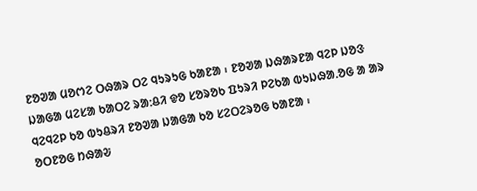ᱱᱚᱣᱟ ᱢᱚᱬᱮ ᱛᱷᱟᱨ ᱛᱮ ᱧᱩᱨᱩᱜ ᱠᱟᱱᱟ ᱾ ᱱᱚᱣᱟ ᱡᱷᱟᱨᱱᱟ ᱧᱮᱞ ᱡᱚᱝ ᱡᱟᱜᱟ ᱢᱮᱥᱟ ᱠᱟᱛᱮ ᱨᱟᱺᱪᱤ ᱫᱚ ᱥᱚᱨᱚᱠ ᱯᱩᱨᱤ ᱞᱮᱠᱟ ᱵᱩᱡᱷᱟᱹᱚᱜ ᱟ ᱟᱨ ᱧᱮᱧᱮᱞ ᱠᱚ ᱵᱩᱪᱨᱤ ᱱᱚᱣᱟ ᱡᱟᱜᱟ ᱠᱚ ᱥᱮᱛᱮᱨᱚᱜ ᱠᱟᱱᱟ ᱾
ᱚᱛᱱᱚᱜ ᱴᱷᱟᱶ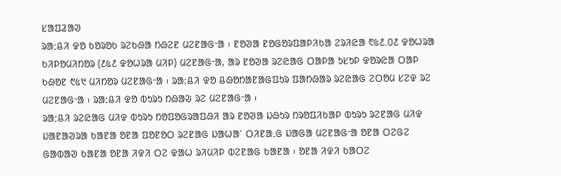ᱥᱟᱯᱲᱟᱣ
ᱨᱟᱺᱪᱤ ᱫᱚ ᱠᱚᱨᱚᱠ ᱨᱮᱠᱷᱟ ᱴᱷᱮᱱ ᱢᱮᱱᱟᱜᱼᱟ ᱾ ᱱᱚᱣᱟ ᱱᱚᱜᱚᱨᱯᱟᱞᱤᱠᱟ ᱮᱨᱤᱭᱟ ᱖᱕᱒.᱐᱒ ᱫᱚᱦᱨᱟ ᱠᱤᱞᱚᱢᱤᱴᱚᱨ (᱒᱕᱒ ᱫᱚᱦᱨᱟ ᱢᱤᱞ) ᱢᱮᱱᱟᱜᱼᱟ, ᱟᱨ ᱱᱚᱣᱟ ᱨᱮᱭᱟᱜ ᱛᱟᱞᱟ ᱩᱥᱩᱞ ᱫᱚᱨᱭᱟ ᱛᱟᱞ ᱠᱷᱚᱱ ᱖᱕᱑ ᱢᱤᱴᱚᱨ ᱢᱮᱱᱟᱜᱼᱟ ᱾ ᱨᱟᱺᱪᱤ ᱫᱚ ᱪᱷᱚᱴᱟᱱᱟᱜᱯᱩᱨ ᱯᱟᱴᱷᱟᱨ ᱨᱮᱭᱟᱜ ᱮᱛᱚᱢ ᱥᱮᱫ ᱨᱮ ᱢᱮᱱᱟᱜᱼᱟ ᱾ ᱨᱟᱺᱪᱤ ᱫᱚ ᱵᱩᱨᱩ ᱴᱷᱟᱶ ᱨᱮ ᱢᱮᱱᱟᱜᱼᱟ ᱾
ᱨᱟᱺᱪᱤ ᱨᱮᱭᱟᱜ ᱢᱤᱫ ᱵᱩᱨᱩ ᱴᱚᱯᱚᱜᱨᱟᱯᱷᱤ ᱟᱨ ᱱᱚᱣᱟ ᱡᱷᱩᱨ ᱴᱨᱚᱯᱤᱠᱟᱞ ᱵᱩᱨᱩ ᱨᱮᱱᱟᱜ ᱢᱤᱫ ᱡᱟᱱᱟᱣᱨᱟ ᱠᱟᱱᱟ ᱚᱱᱟ ᱯᱚᱱᱚᱛ ᱨᱮᱱᱟᱜ ᱡᱟᱦᱟᱸ ᱛᱤᱱᱟᱹᱜ ᱡᱟᱜᱟ ᱢᱮᱱᱟᱜᱼᱟ ᱚᱱᱟ ᱛᱮᱜᱮ ᱜᱟᱵᱟᱣ ᱠᱟᱱᱟ ᱚᱱᱟ ᱤᱫᱤ ᱛᱮ ᱫᱟᱦ ᱨᱤᱢᱤᱞ ᱵᱮᱱᱟᱜ ᱠᱟᱱᱟ ᱾ ᱚᱱᱟ ᱤᱫᱤ ᱠᱟᱛᱮ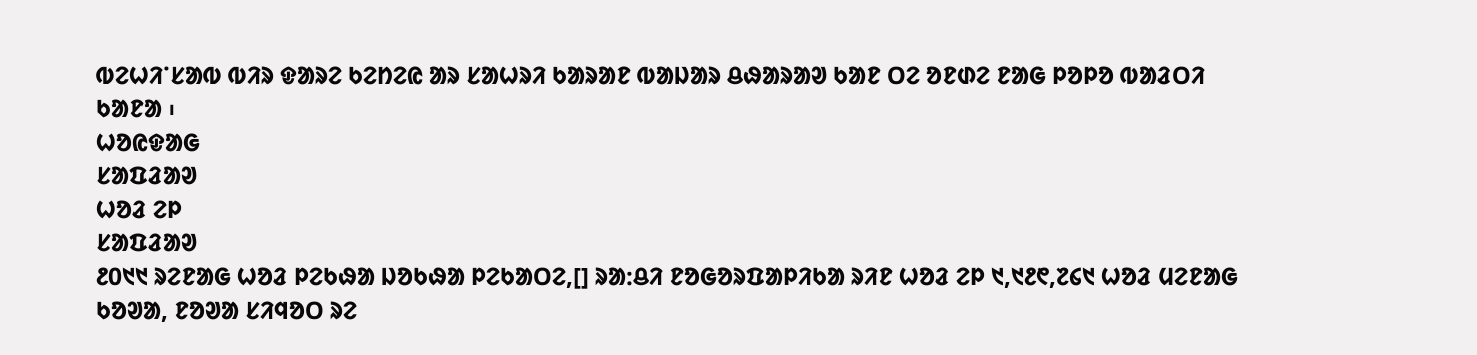ᱵᱮᱦᱤᱸᱥᱟᱵ ᱵᱤᱨ ᱫᱟᱨᱮ ᱠᱮᱴᱮᱭ ᱟᱨ ᱥᱟᱦᱨᱤ ᱠᱟᱨᱟᱱ ᱵᱟᱡᱟᱨ ᱪᱷᱟᱨᱟᱣ ᱠᱟᱱ ᱛᱮ ᱚᱱᱰᱮ ᱱᱟᱜ ᱞᱚᱞᱚ ᱵᱟᱲᱛᱤ ᱠᱟᱱᱟ ᱾
ᱦᱚᱭᱫᱟᱜ
ᱥᱟᱯᱲᱟᱣ
ᱦᱚᱲ ᱮᱞ
ᱥᱟᱯᱲᱟᱣ
᱒᱐᱑᱑ ᱨᱮᱱᱟᱜ ᱦᱚᱲ ᱞᱮᱠᱷᱟ ᱡᱚᱠᱷᱟ ᱞᱮᱠᱟᱛᱮ,[] ᱨᱟᱺᱪᱤ ᱱᱚᱜᱚᱨᱯᱟᱞᱤᱠᱟ ᱨᱤᱱ ᱦᱚᱲ ᱮᱞ ᱑,᱑᱒᱖,᱗᱔᱑ ᱦᱚᱲ ᱢᱮᱱᱟᱜ ᱠᱚᱣᱟ, ᱱᱚᱣᱟ ᱥᱤᱧᱚᱛ ᱨᱮ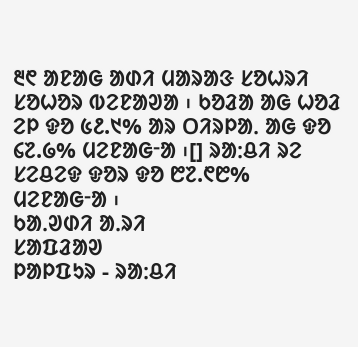᱓᱖ ᱟᱱᱟᱜ ᱟᱰᱤ ᱢᱟᱨᱟᱝ ᱥᱚᱦᱨᱤ ᱥᱚᱦᱚᱨ ᱵᱮᱱᱟᱣᱟ ᱾ ᱠᱚᱲᱟ ᱟᱜ ᱦᱚᱲ ᱮᱞ ᱫᱚ ᱕᱒.᱑% ᱟᱨ ᱛᱤᱨᱞᱟᱹ ᱟᱜ ᱫᱚ ᱔᱗.᱙% ᱢᱮᱱᱟᱜᱼᱟ ᱾[] ᱨᱟᱺᱪᱤ ᱨᱮ ᱥᱮᱪᱮᱫ ᱫᱚᱨ ᱫᱚ ᱘᱗.᱖᱘% ᱢᱮᱱᱟᱜᱼᱟ ᱾
ᱠᱟᱹᱣᱰᱤ ᱟᱹᱨᱤ
ᱥᱟᱯᱲᱟᱣ
ᱞᱟᱞᱯᱩᱨ - ᱨᱟᱺᱪᱤ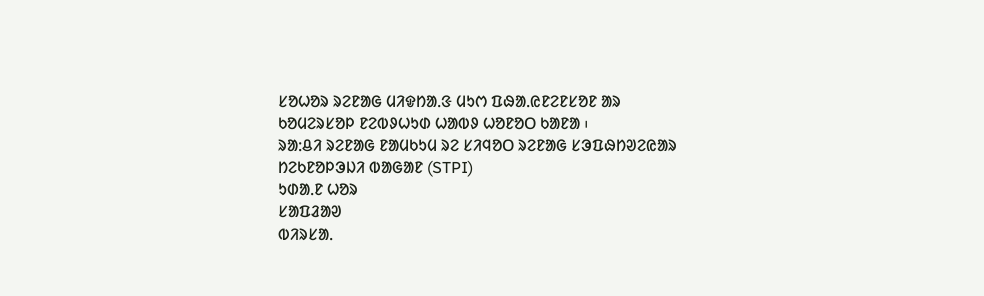ᱥᱚᱦᱚᱨ ᱨᱮᱱᱟᱜ ᱢᱤᱫᱴᱟᱹᱝ ᱢᱩᱬ ᱯᱷᱟᱹᱭᱱᱮᱱᱥᱚᱱ ᱟᱨ ᱠᱚᱢᱮᱨᱥᱚᱞ ᱱᱮᱵᱽᱦᱩᱰ ᱦᱟᱵᱽ ᱦᱚᱱᱚᱛ ᱠᱟᱱᱟ ᱾
ᱨᱟᱺᱪᱤ ᱨᱮᱱᱟᱜ ᱱᱟᱢᱠᱩᱢ ᱨᱮ ᱥᱤᱧᱚᱛ ᱨᱮᱱᱟᱜ ᱥᱳᱯᱷᱴᱣᱮᱭᱟᱨ ᱴᱮᱠᱱᱚᱞᱳᱡᱤ ᱵᱟᱜᱟᱱ (STPI)
ᱩᱰᱟᱹᱱ ᱦᱚᱨ
ᱥᱟᱯᱲᱟᱣ
ᱵᱤᱨᱥᱟᱹ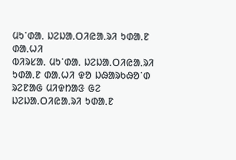ᱢᱩᱸᱰᱟᱹ ᱡᱮᱡᱟᱹᱛᱤᱭᱟᱹᱨᱤ ᱩᱰᱟᱹᱱ ᱰᱟᱹᱦᱤ
ᱵᱤᱨᱥᱟᱹ ᱢᱩᱸᱰᱟᱹ ᱡᱮᱡᱟᱹᱛᱤᱭᱟᱹᱨᱤ ᱩᱰᱟᱹᱱ ᱰᱟᱹᱦᱤ ᱫᱚ ᱡᱷᱟᱨᱠᱷᱚᱸᱰ ᱨᱮᱱᱟᱜ ᱢᱤᱫᱴᱟᱝ ᱜᱮ ᱡᱮᱡᱟᱹᱛᱤᱭᱟᱹᱨᱤ ᱩᱰᱟᱹᱱ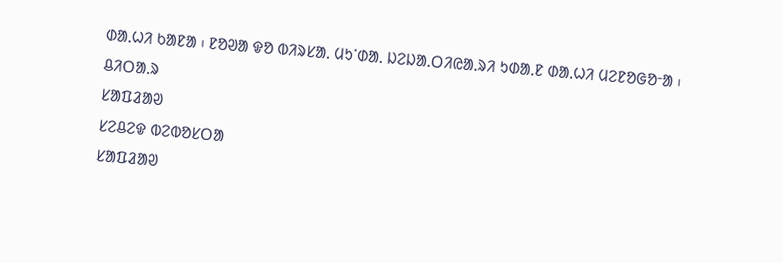ᱰᱟᱹᱦᱤ ᱠᱟᱱᱟ ᱾ ᱱᱚᱣᱟ ᱫᱚ ᱵᱤᱨᱥᱟᱹ ᱢᱩᱸᱰᱟᱹ ᱡᱮᱡᱟᱹᱛᱤᱭᱟᱹᱨᱤ ᱩᱰᱟᱹᱱ ᱰᱟᱹᱦᱤ ᱢᱮᱱᱚᱜᱚᱼᱟ ᱾
ᱪᱤᱛᱟᱹᱨ
ᱥᱟᱯᱲᱟᱣ
ᱥᱮᱪᱮᱫ ᱵᱮᱵᱚᱥᱛᱟ
ᱥᱟᱯᱲᱟᱣ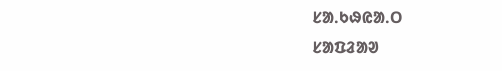ᱥᱟᱹᱠᱷᱭᱟᱹᱛ
ᱥᱟᱯᱲᱟᱣ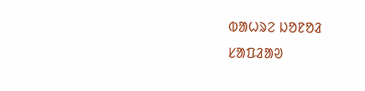ᱵᱟᱦᱨᱮ ᱡᱚᱱᱚᱲ
ᱥᱟᱯᱲᱟᱣ